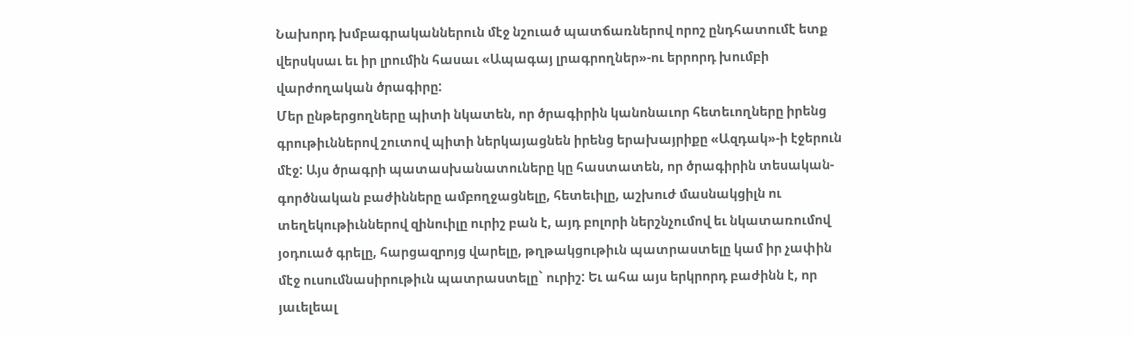Նախորդ խմբագրականներուն մէջ նշուած պատճառներով որոշ ընդհատումէ ետք վերսկսաւ եւ իր լրումին հասաւ «Ապագայ լրագրողներ»-ու երրորդ խումբի վարժողական ծրագիրը:
Մեր ընթերցողները պիտի նկատեն, որ ծրագիրին կանոնաւոր հետեւողները իրենց գրութիւններով շուտով պիտի ներկայացնեն իրենց երախայրիքը «Ազդակ»-ի էջերուն մէջ: Այս ծրագրի պատասխանատուները կը հաստատեն, որ ծրագիրին տեսական-գործնական բաժինները ամբողջացնելը, հետեւիլը, աշխուժ մասնակցիլն ու տեղեկութիւններով զինուիլը ուրիշ բան է, այդ բոլորի ներշնչումով եւ նկատառումով յօդուած գրելը, հարցազրոյց վարելը, թղթակցութիւն պատրաստելը կամ իր չափին մէջ ուսումնասիրութիւն պատրաստելը` ուրիշ: Եւ ահա այս երկրորդ բաժինն է, որ յաւելեալ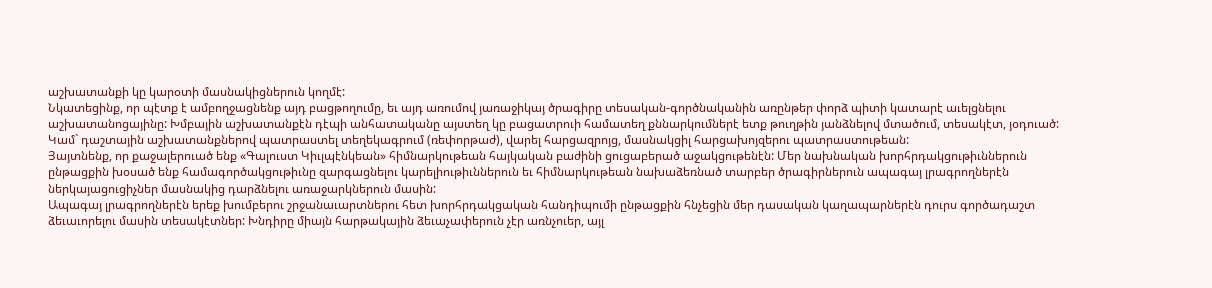աշխատանքի կը կարօտի մասնակիցներուն կողմէ:
Նկատեցինք, որ պէտք է ամբողջացնենք այդ բացթողումը, եւ այդ առումով յառաջիկայ ծրագիրը տեսական-գործնականին առընթեր փորձ պիտի կատարէ աւելցնելու աշխատանոցայինը: Խմբային աշխատանքէն դէպի անհատականը այստեղ կը բացատրուի համատեղ քննարկումներէ ետք թուղթին յանձնելով մտածում, տեսակէտ, յօդուած: Կամ` դաշտային աշխատանքներով պատրաստել տեղեկագրում (ռեփորթաժ), վարել հարցազրոյց, մասնակցիլ հարցախոյզերու պատրաստութեան:
Յայտնենք, որ քաջալերուած ենք «Գալուստ Կիւլպէնկեան» հիմնարկութեան հայկական բաժինի ցուցաբերած աջակցութենէն: Մեր նախնական խորհրդակցութիւններուն ընթացքին խօսած ենք համագործակցութիւնը զարգացնելու կարելիութիւններուն եւ հիմնարկութեան նախաձեռնած տարբեր ծրագիրներուն ապագայ լրագրողներէն ներկայացուցիչներ մասնակից դարձնելու առաջարկներուն մասին:
Ապագայ լրագրողներէն երեք խումբերու շրջանաւարտներու հետ խորհրդակցական հանդիպումի ընթացքին հնչեցին մեր դասական կաղապարներէն դուրս գործադաշտ ձեւաւորելու մասին տեսակէտներ: Խնդիրը միայն հարթակային ձեւաչափերուն չէր առնչուեր, այլ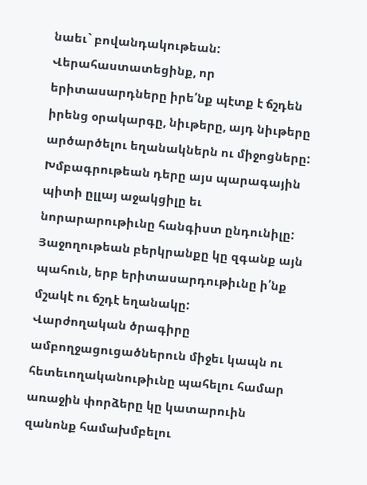նաեւ` բովանդակութեան: Վերահաստատեցինք, որ երիտասարդները իրե՛նք պէտք է ճշդեն իրենց օրակարգը, նիւթերը, այդ նիւթերը արծարծելու եղանակներն ու միջոցները: Խմբագրութեան դերը այս պարագային պիտի ըլլայ աջակցիլը եւ նորարարութիւնը հանգիստ ընդունիլը: Յաջողութեան բերկրանքը կը զգանք այն պահուն, երբ երիտասարդութիւնը ի՛նք մշակէ ու ճշդէ եղանակը:
Վարժողական ծրագիրը ամբողջացուցածներուն միջեւ կապն ու հետեւողականութիւնը պահելու համար առաջին փորձերը կը կատարուին զանոնք համախմբելու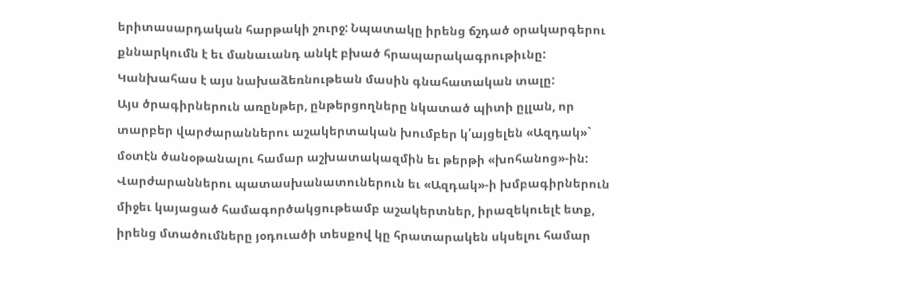երիտասարդական հարթակի շուրջ: Նպատակը իրենց ճշդած օրակարգերու քննարկումն է եւ մանաւանդ անկէ բխած հրապարակագրութիւնը: Կանխահաս է այս նախաձեռնութեան մասին գնահատական տալը:
Այս ծրագիրներուն առընթեր, ընթերցողները նկատած պիտի ըլլան, որ տարբեր վարժարաններու աշակերտական խումբեր կ՛այցելեն «Ազդակ»` մօտէն ծանօթանալու համար աշխատակազմին եւ թերթի «խոհանոց»-ին: Վարժարաններու պատասխանատուներուն եւ «Ազդակ»-ի խմբագիրներուն միջեւ կայացած համագործակցութեամբ աշակերտներ, իրազեկուելէ ետք, իրենց մտածումները յօդուածի տեսքով կը հրատարակեն սկսելու համար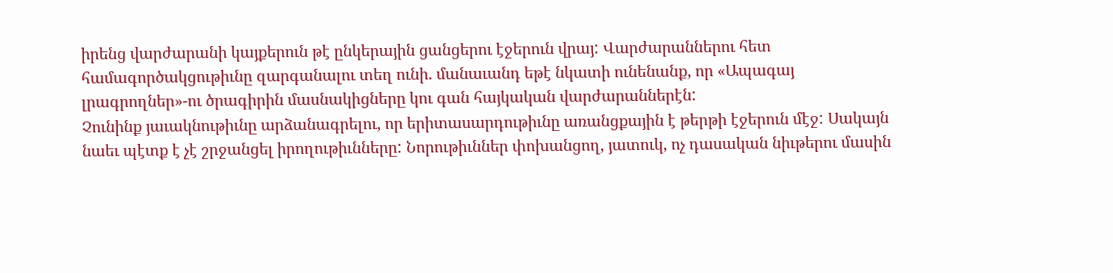իրենց վարժարանի կայքերուն թէ ընկերային ցանցերու էջերուն վրայ: Վարժարաններու հետ համագործակցութիւնը զարգանալու տեղ ունի. մանաւանդ եթէ նկատի ունենանք, որ «Ապագայ լրագրողներ»-ու ծրագիրին մասնակիցները կու գան հայկական վարժարաններէն:
Չունինք յաւակնութիւնը արձանագրելու, որ երիտասարդութիւնը առանցքային է թերթի էջերուն մէջ: Սակայն նաեւ պէտք է չէ շրջանցել իրողութիւնները: Նորութիւններ փոխանցող, յատուկ, ոչ դասական նիւթերու մասին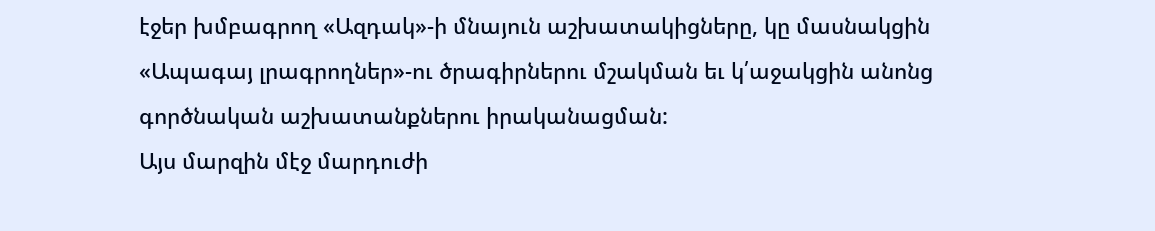էջեր խմբագրող «Ազդակ»-ի մնայուն աշխատակիցները, կը մասնակցին «Ապագայ լրագրողներ»-ու ծրագիրներու մշակման եւ կ՛աջակցին անոնց գործնական աշխատանքներու իրականացման:
Այս մարզին մէջ մարդուժի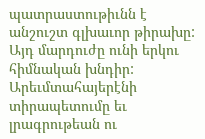պատրաստութիւնն է անշուշտ գլխաւոր թիրախը: Այդ մարդուժը ունի երկու հիմնական խնդիր: Արեւմտահայերէնի տիրապետումը եւ լրագրութեան ու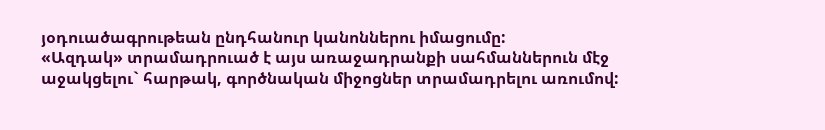յօդուածագրութեան ընդհանուր կանոններու իմացումը:
«Ազդակ» տրամադրուած է այս առաջադրանքի սահմաններուն մէջ աջակցելու` հարթակ, գործնական միջոցներ տրամադրելու առումով: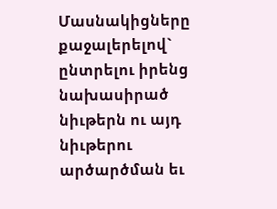Մասնակիցները քաջալերելով` ընտրելու իրենց նախասիրած նիւթերն ու այդ նիւթերու արծարծման եւ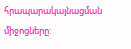հրապարակայնացման միջոցները: